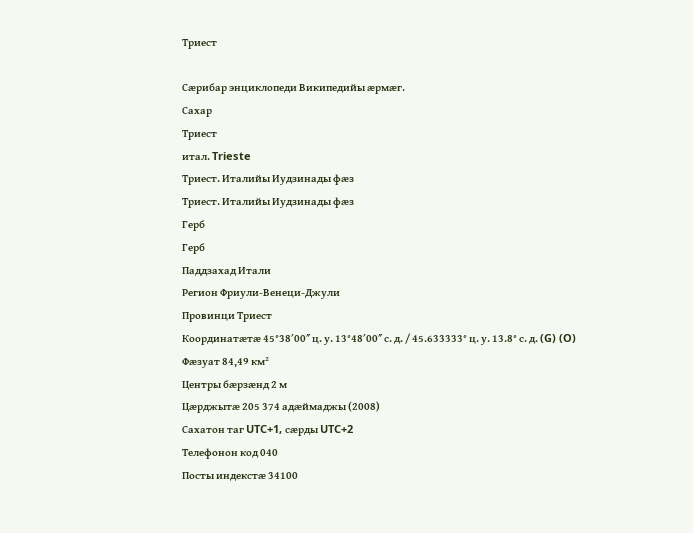Триест

Сæрибар энциклопеди Википедийы æрмæг.
Сахар
Триест
итал. Trieste
Триест. Италийы Иудзинады фæз
Триест. Италийы Иудзинады фæз
Герб
Герб
Паддзахад Итали
Регион Фриули-Венеци-Джули
Провинци Триест
Координатæтæ 45°38′00″ ц. у. 13°48′00″ с. д. / 45.633333° ц. у. 13.8° с. д. (G) (O)
Фæзуат 84,49 км²
Центры бæрзæнд 2 м
Цæрджытæ 205 374 адæймаджы (2008)
Сахатон таг UTC+1, сæрды UTC+2
Телефонон код 040
Посты индекстæ 34100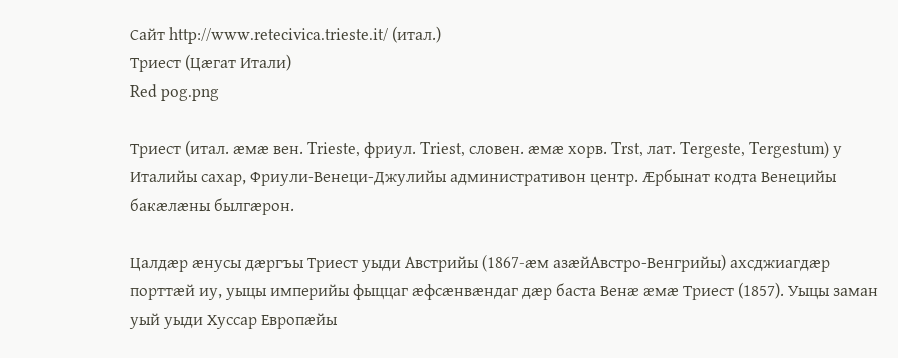Сайт http://www.retecivica.trieste.it/ (итал.)
Триест (Цæгат Итали)
Red pog.png

Триест (итал. æмæ вен. Trieste, фриул. Triest, словен. æмæ хорв. Trst, лат. Tergeste, Tergestum) у Италийы сахар, Фриули-Венеци-Джулийы административон центр. Æрбынат кодта Венецийы бакæлæны былгæрон.

Цалдæр æнусы дæргъы Триест уыди Австрийы (1867-æм азæйАвстро-Венгрийы) ахсджиагдæр порттæй иу, уыцы империйы фыццаг æфсæнвæндаг дæр баста Венæ æмæ Триест (1857). Уыцы заман уый уыди Хуссар Европæйы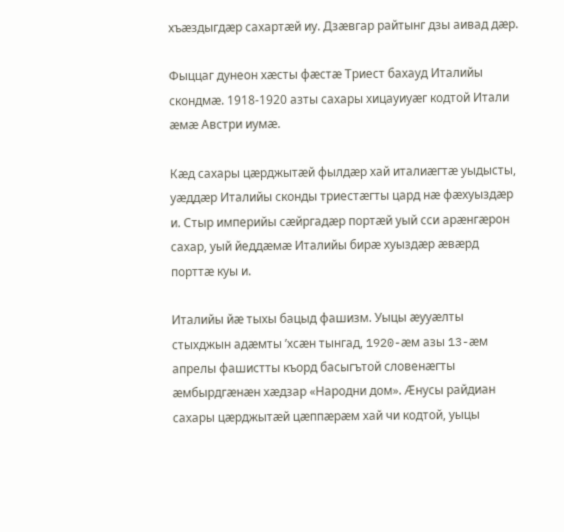хъæздыгдæр сахартæй иу. Дзæвгар райтынг дзы аивад дæр.

Фыццаг дунеон хæсты фæстæ Триест бахауд Италийы скондмæ. 1918-1920 азты сахары хицауиуæг кодтой Итали æмæ Австри иумæ.

Кæд сахары цæрджытæй фылдæр хай италиæгтæ уыдысты, уæддæр Италийы сконды триестæгты цард нæ фæхуыздæр и. Стыр империйы сæйргадæр портæй уый сси арæнгæрон сахар, уый йеддæмæ Италийы бирæ хуыздæр æвæрд порттæ куы и.

Италийы йæ тыхы бацыд фашизм. Уыцы æууæлты стыхджын адæмты ’хсæн тынгад, 1920-æм азы 13-æм апрелы фашистты къорд басыгътой словенæгты æмбырдгæнæн хæдзар «Народни дом». Æнусы райдиан сахары цæрджытæй цæппæрæм хай чи кодтой, уыцы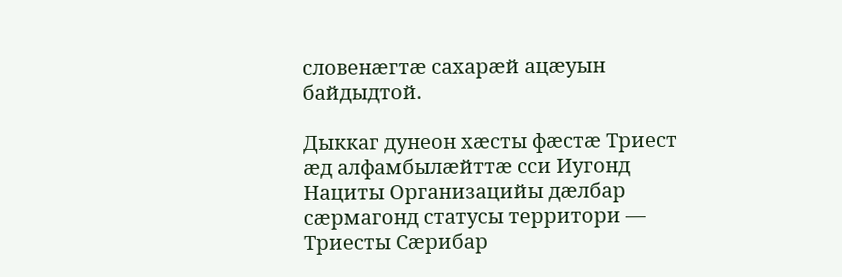словенæгтæ сахарæй ацæуын байдыдтой.

Дыккаг дунеон хæсты фæстæ Триест æд алфамбылæйттæ сси Иугонд Нациты Организацийы дæлбар сæрмагонд статусы территори — Триесты Сæрибар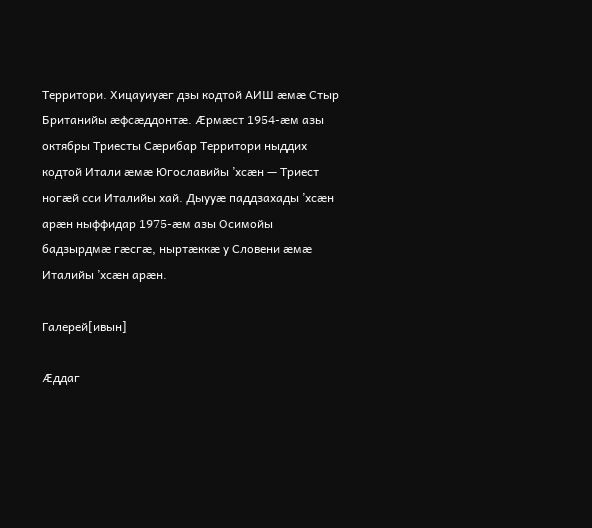Территори. Хицауиуæг дзы кодтой АИШ æмæ Стыр Британийы æфсæддонтæ. Æрмæст 1954-æм азы октябры Триесты Сæрибар Территори ныддих кодтой Итали æмæ Югославийы ’хсæн — Триест ногæй сси Италийы хай. Дыууæ паддзахады ’хсæн арæн ныффидар 1975-æм азы Осимойы бадзырдмæ гæсгæ, ныртæккæ у Словени æмæ Италийы ’хсæн арæн.

Галерей[ивын]

Æддаг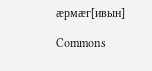æрмæг[ивын]

Commons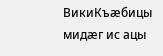ВикиКъæбицы мидæг ис ацы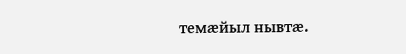темæйыл нывтæ.